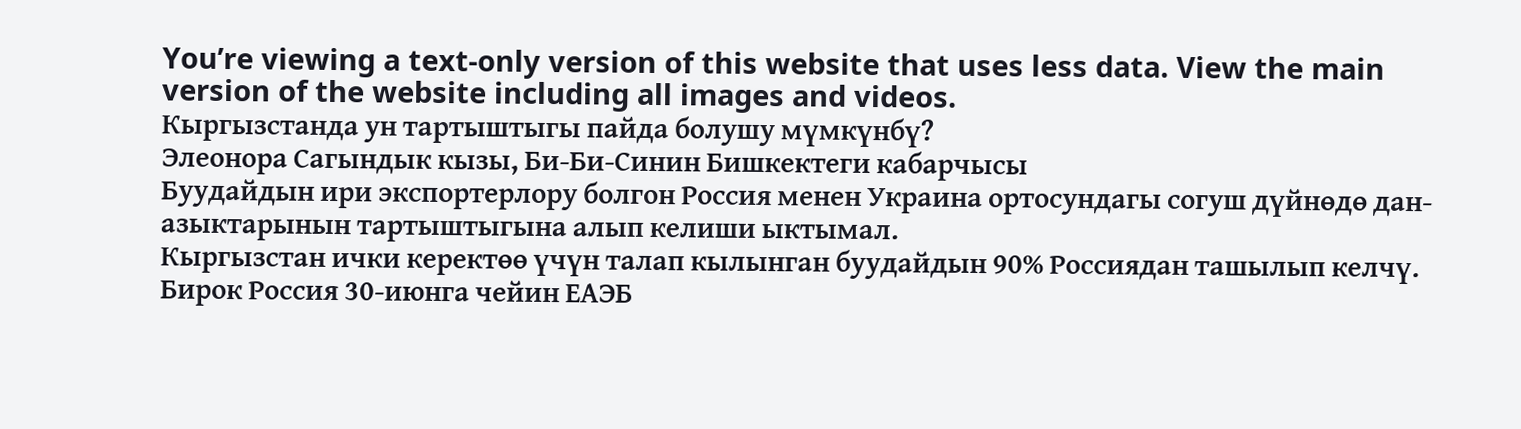You’re viewing a text-only version of this website that uses less data. View the main version of the website including all images and videos.
Кыргызстанда ун тартыштыгы пайда болушу мүмкүнбү?
Элеонора Сагындык кызы, Би-Би-Синин Бишкектеги кабарчысы
Буудайдын ири экспортерлору болгон Россия менен Украина ортосундагы согуш дүйнөдө дан-азыктарынын тартыштыгына алып келиши ыктымал.
Кыргызстан ички керектөө үчүн талап кылынган буудайдын 90% Россиядан ташылып келчү. Бирок Россия 30-июнга чейин ЕАЭБ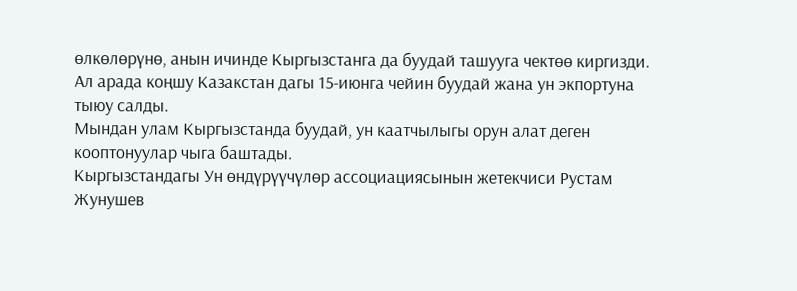өлкөлөрүнө, анын ичинде Кыргызстанга да буудай ташууга чектөө киргизди. Ал арада коңшу Казакстан дагы 15-июнга чейин буудай жана ун экпортуна тыюу салды.
Мындан улам Кыргызстанда буудай, ун каатчылыгы орун алат деген кооптонуулар чыга баштады.
Кыргызстандагы Ун өндүрүүчүлөр ассоциациясынын жетекчиси Рустам Жунушев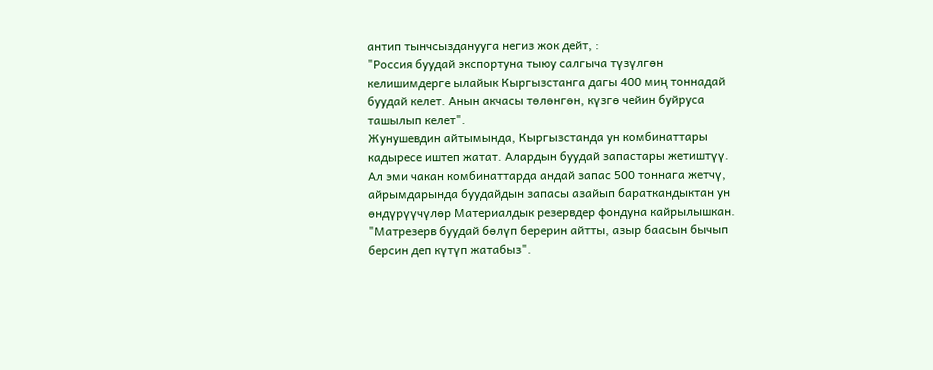антип тынчсызданууга негиз жок дейт, :
"Россия буудай экспортуна тыюу салгыча түзүлгөн келишимдерге ылайык Кыргызстанга дагы 400 миң тоннадай буудай келет. Анын акчасы төлөнгөн, күзгө чейин буйруса ташылып келет".
Жунушевдин айтымында, Кыргызстанда ун комбинаттары кадыресе иштеп жатат. Алардын буудай запастары жетиштүү. Ал эми чакан комбинаттарда андай запас 500 тоннага жетчү, айрымдарында буудайдын запасы азайып бараткандыктан ун өндүрүүчүлөр Материалдык резервдер фондуна кайрылышкан.
"Матрезерв буудай бөлүп берерин айтты, азыр баасын бычып берсин деп күтүп жатабыз".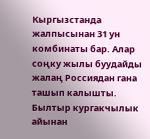Кыргызстанда жалпысынан 31 ун комбинаты бар. Алар соңку жылы буудайды жалаң Россиядан гана ташып калышты. Былтыр кургакчылык айынан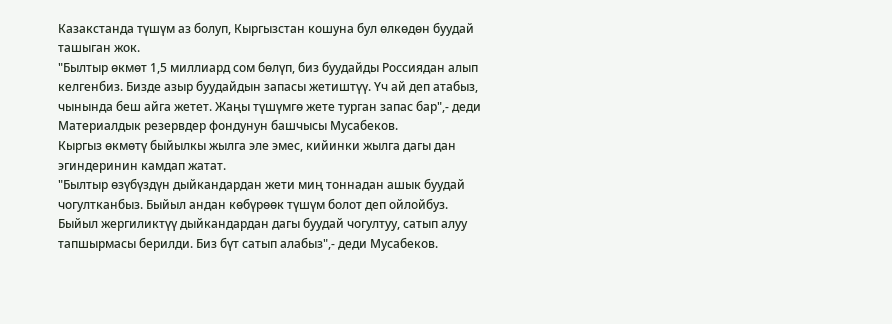Казакстанда түшүм аз болуп, Кыргызстан кошуна бул өлкөдөн буудай ташыган жок.
"Былтыр өкмөт 1,5 миллиард сом бөлүп, биз буудайды Россиядан алып келгенбиз. Бизде азыр буудайдын запасы жетиштүү. Үч ай деп атабыз, чынында беш айга жетет. Жаңы түшүмгө жете турган запас бар",- деди Материалдык резервдер фондунун башчысы Мусабеков.
Кыргыз өкмөтү быйылкы жылга эле эмес, кийинки жылга дагы дан эгиндеринин камдап жатат.
"Былтыр өзүбүздүн дыйкандардан жети миң тоннадан ашык буудай чогултканбыз. Быйыл андан көбүрөөк түшүм болот деп ойлойбуз. Быйыл жергиликтүү дыйкандардан дагы буудай чогултуу, сатып алуу тапшырмасы берилди. Биз бүт сатып алабыз",- деди Мусабеков.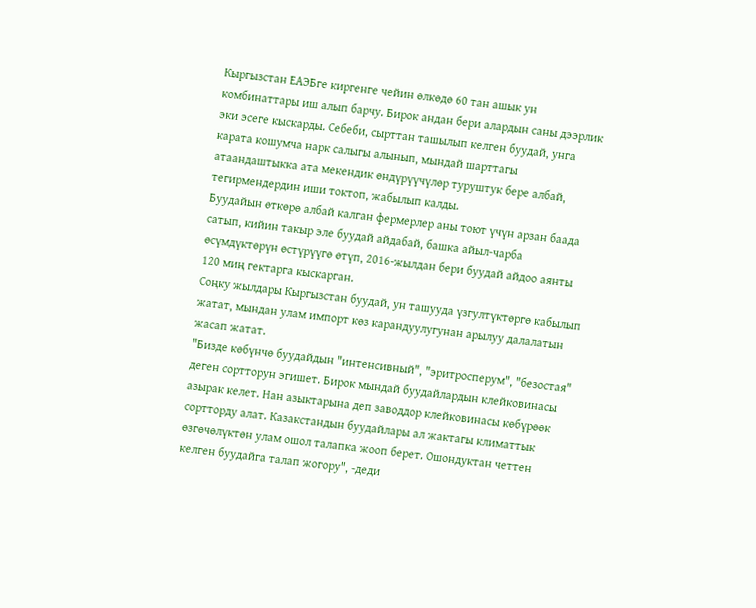Кыргызстан ЕАЭБге киргенге чейин өлкөдө 60 тан ашык ун комбинаттары иш алып барчу. Бирок андан бери алардын саны дээрлик эки эсеге кыскарды. Себеби, сырттан ташылып келген буудай, унга карата кошумча нарк салыгы алынып, мындай шарттагы атаандаштыкка ата мекендик өндүрүүчүлөр туруштук бере албай, тегирмендердин иши токтоп, жабылып калды.
Буудайын өткөрө албай калган фермерлер аны тоют үчүн арзан баада сатып, кийин такыр эле буудай айдабай, башка айыл-чарба өсүмдүктөрүн өстүрүүгө өтүп, 2016-жылдан бери буудай айдоо аянты 120 миң гектарга кыскарган.
Соңку жылдары Кыргызстан буудай, ун ташууда үзгултүктөргө кабылып жатат, мындан улам импорт көз карандуулугунан арылуу далалатын жасап жатат.
"Бизде көбүнчө буудайдын "интенсивный", "эритросперум", "безостая" деген сортторун эгишет. Бирок мындай буудайлардын клейковинасы азырак келет. Нан азыктарына деп заводдор клейковинасы көбүрөөк сортторду алат. Казакстандын буудайлары ал жактагы климаттык өзгөчөлүктөн улам ошол талапка жооп берет. Ошондуктан четтен келген буудайга талап жогору", -деди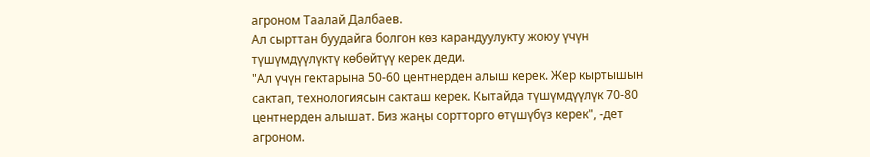агроном Таалай Далбаев.
Ал сырттан буудайга болгон көз карандуулукту жоюу үчүн түшүмдүүлүктү көбөйтүү керек деди.
"Ал үчүн гектарына 50-60 центнерден алыш керек. Жер кыртышын сактап, технологиясын сакташ керек. Кытайда түшүмдүүлүк 70-80 центнерден алышат. Биз жаңы сортторго өтүшүбүз керек", -дет агроном.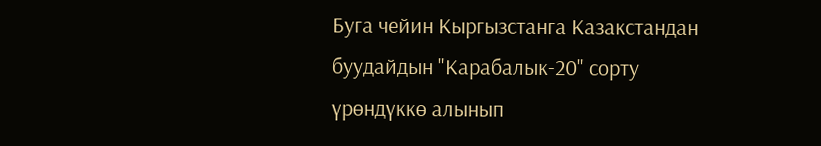Буга чейин Кыргызстанга Казакстандан буудайдын "Карабалык-20" сорту үрөндүккө алынып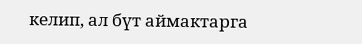келип, ал бүт аймактарга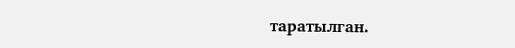таратылган.